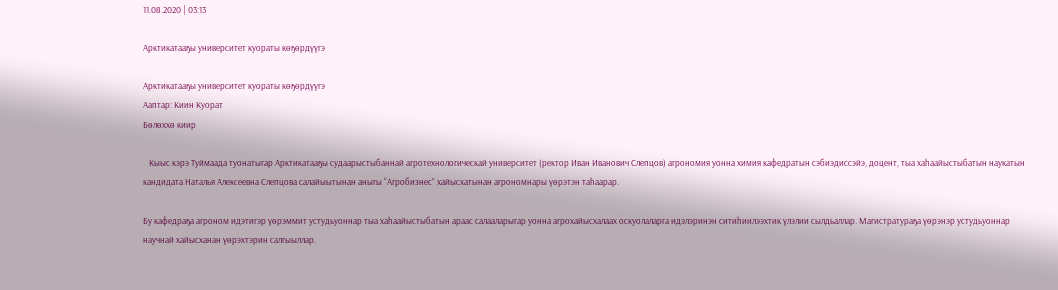11.08.2020 | 03:13

Арктикатааҕы университет куораты көҕөрдүүгэ

Арктикатааҕы университет куораты көҕөрдүүгэ
Ааптар: Киин Куорат
Бөлөххө киир

   Кыыс кэрэ Туймаада туонатыгар Арктикатааҕы судаарыстыбаннай агротехнологическай университет (ректор Иван Иванович Слепцов) агрономия уонна химия кафедратын сэбиэдиссэйэ, доцент, тыа хаһаайыстыбатын наукатын кандидата Наталья Алексеевна Слепцова салайыытынан аныгы “Агробизнес” хайысхатынан агрономнары үөрэтэн таһаарар.

Бу кафедраҕа агроном идэтигэр үөрэммит устудьуоннар тыа хаһаайыстыбатын араас салааларыгар уонна агрохайысхалаах оскуолаларга идэлэринэн ситиһиилээхтик үлэлии сылдьаллар. Магистратураҕа үөрэнэр устудьуоннар научнай хайысханан үөрэхтэрин салгыыллар.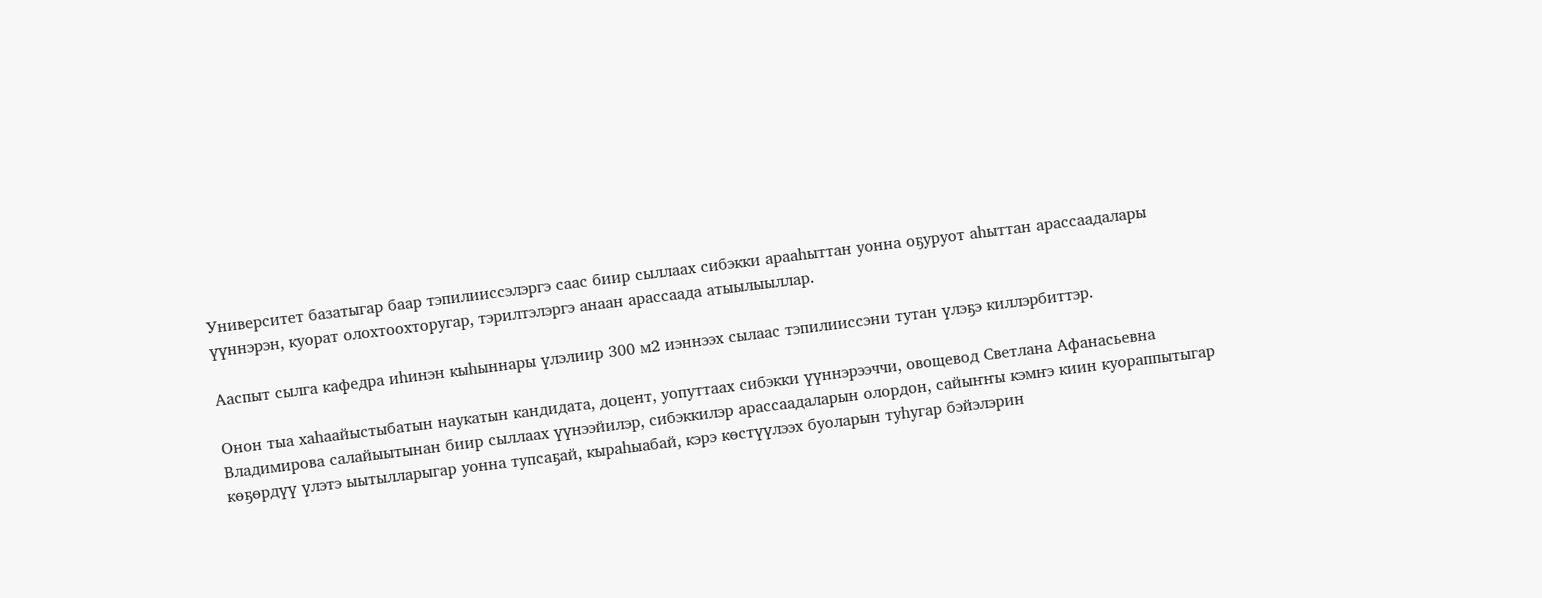Университет базатыгар баар тэпилииссэлэргэ саас биир сыллаах сибэкки арааһыттан уонна оҕуруот аһыттан арассаадалары үүннэрэн, куорат олохтоохторугар, тэрилтэлэргэ анаан арассаада атыылыыллар.

Ааспыт сылга кафедра иһинэн кыһыннары үлэлиир 300 м2 иэннээх сылаас тэпилииссэни тутан үлэҕэ киллэрбиттэр.

Онон тыа хаһаайыстыбатын наукатын кандидата, доцент, уопуттаах сибэкки үүннэрээччи, овощевод Светлана Афанасьевна Владимирова салайыытынан биир сыллаах үүнээйилэр, сибэккилэр арассаадаларын олордон, сайыҥҥы кэмҥэ киин куораппытыгар көҕөрдүү үлэтэ ыытылларыгар уонна тупсаҕай, кыраһыабай, кэрэ көстүүлээх буоларын туһугар бэйэлэрин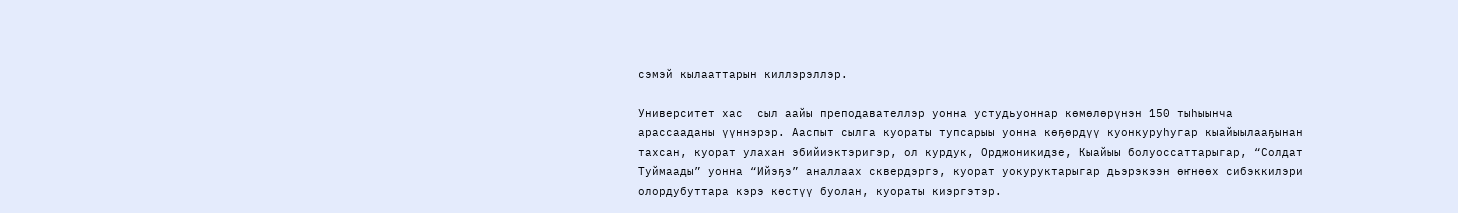сэмэй кылааттарын киллэрэллэр.

Университет хас  сыл аайы преподавателлэр уонна устудьуоннар көмөлөрүнэн 150 тыһыынча арассааданы үүннэрэр. Ааспыт сылга куораты тупсарыы уонна көҕөрдүү куонкуруһугар кыайыылааҕынан тахсан, куорат улахан эбийиэктэригэр, ол курдук, Орджоникидзе, Кыайыы болуоссаттарыгар, “Солдат Туймаады” уонна “Ийэҕэ” аналлаах сквердэргэ, куорат уокуруктарыгар дьэрэкээн өҥнөөх сибэккилэри олордубуттара кэрэ көстүү буолан, куораты киэргэтэр.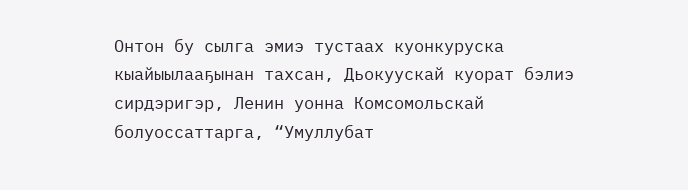Онтон бу сылга эмиэ тустаах куонкуруска кыайыылааҕынан тахсан, Дьокуускай куорат бэлиэ сирдэригэр, Ленин уонна Комсомольскай болуоссаттарга, “Умуллубат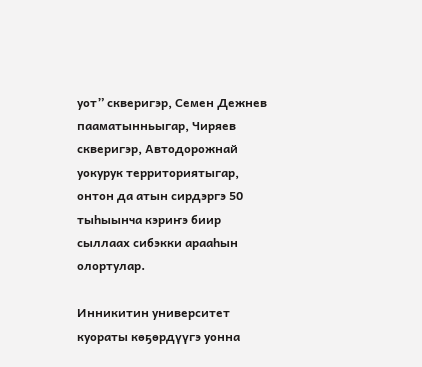уот” скверигэр, Семен Дежнев пааматынньыгар, Чиряев скверигэр, Автодорожнай уокурук территориятыгар, онтон да атын сирдэргэ 50 тыһыынча кэриҥэ биир сыллаах сибэкки арааһын олортулар.

Инникитин университет куораты көҕөрдүүгэ уонна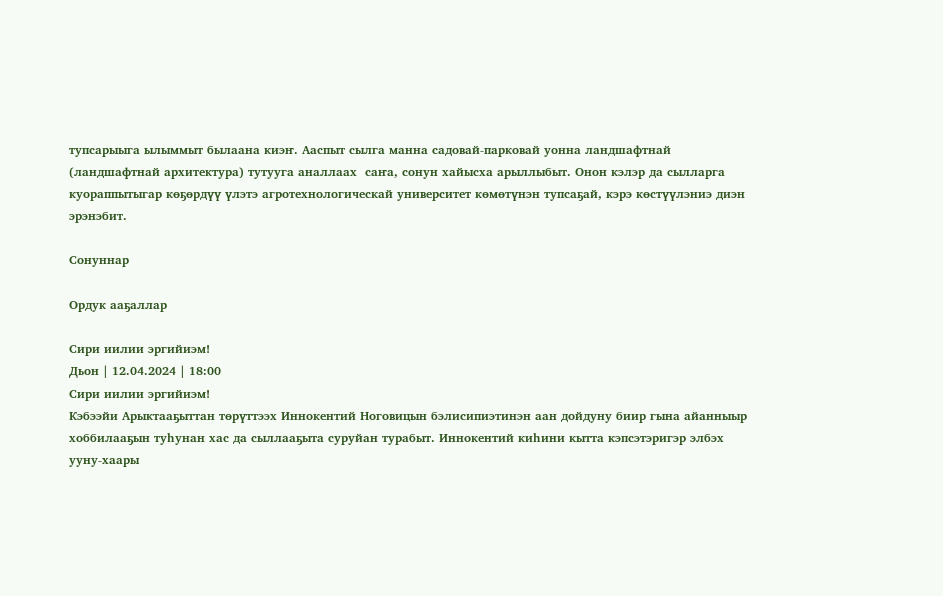тупсарыыга ылыммыт былаана киэҥ. Ааспыт сылга манна садовай-парковай уонна ландшафтнай (ландшафтнай архитектура) тутууга аналлаах  саҥа, сонун хайысха арыллыбыт. Онон кэлэр да сылларга куораппытыгар көҕөрдүү үлэтэ агротехнологическай университет көмөтүнэн тупсаҕай, кэрэ көстүүлэниэ диэн эрэнэбит.

Сонуннар

Ордук ааҕаллар

Сири иилии эргийиэм!
Дьон | 12.04.2024 | 18:00
Сири иилии эргийиэм!
Кэбээйи Арыктааҕыттан төрүттээх Иннокентий Ноговицын бэлисипиэтинэн аан дойдуну биир гына айанныыр хоббилааҕын туһунан хас да сыллааҕыта суруйан турабыт. Иннокентий киһини кытта кэпсэтэригэр элбэх ууну-хаары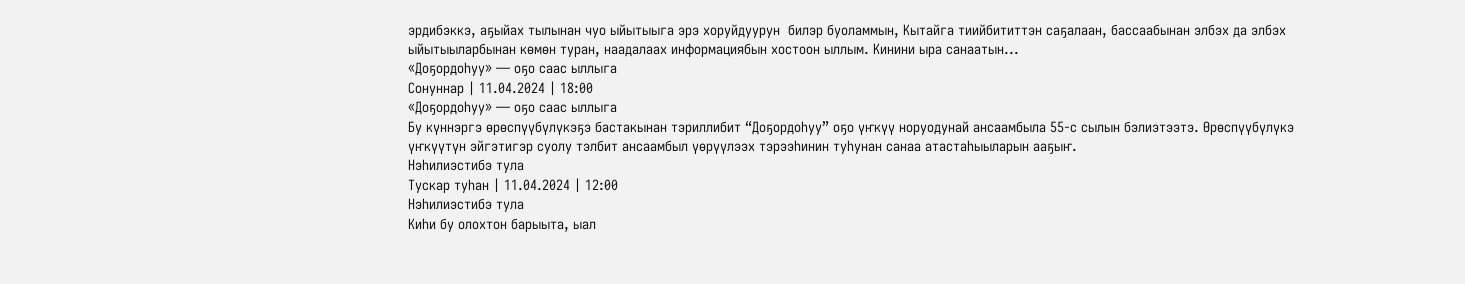эрдибэккэ, аҕыйах тылынан чуо ыйытыыга эрэ хоруйдуурун  билэр буоламмын, Кытайга тиийбититтэн саҕалаан, бассаабынан элбэх да элбэх ыйытыыларбынан көмөн туран, наадалаах информациябын хостоон ыллым. Кинини ыра санаатын...
«Доҕордоһуу» — оҕо саас ыллыга
Сонуннар | 11.04.2024 | 18:00
«Доҕордоһуу» — оҕо саас ыллыга
Бу күннэргэ өрөспүүбүлүкэҕэ бастакынан тэриллибит “Доҕордоһуу” оҕо үҥкүү норуодунай ансаамбыла 55-с сылын бэлиэтээтэ. Өрөспүүбүлүкэ үҥкүүтүн эйгэтигэр суолу тэлбит ансаамбыл үөрүүлээх тэрээһинин туһунан санаа атастаһыыларын ааҕыҥ.
Нэһилиэстибэ тула
Тускар туһан | 11.04.2024 | 12:00
Нэһилиэстибэ тула
Киһи бу олохтон барыыта, ыал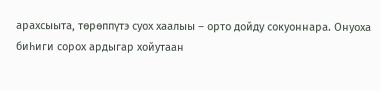арахсыыта, төрөппүтэ суох хаалыы – орто дойду сокуоннара. Онуоха биһиги сорох ардыгар хойутаан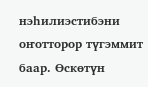нэһилиэстибэни оҥотторор түгэммит баар. Өскөтүн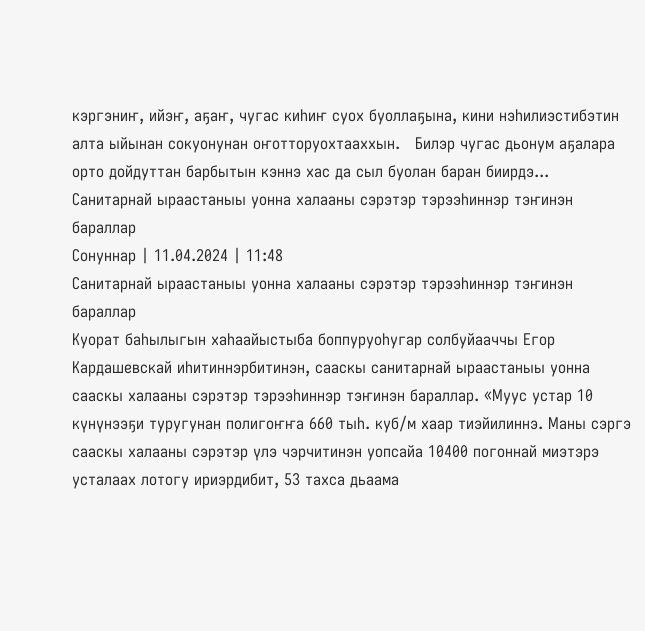кэргэниҥ, ийэҥ, аҕаҥ, чугас киһиҥ суох буоллаҕына, кини нэһилиэстибэтин алта ыйынан сокуонунан оҥотторуохтааххын.   Билэр чугас дьонум аҕалара орто дойдуттан барбытын кэннэ хас да сыл буолан баран биирдэ...
Санитарнай ыраастаныы уонна халааны сэрэтэр тэрээһиннэр тэҥинэн бараллар
Сонуннар | 11.04.2024 | 11:48
Санитарнай ыраастаныы уонна халааны сэрэтэр тэрээһиннэр тэҥинэн бараллар
Куорат баһылыгын хаһаайыстыба боппуруоһугар солбуйааччы Егор Кардашевскай иһитиннэрбитинэн, сааскы санитарнай ыраастаныы уонна сааскы халааны сэрэтэр тэрээһиннэр тэҥинэн бараллар. «Муус устар 10 күнүнээҕи туругунан полигоҥҥа 660 тыһ. куб/м хаар тиэйилиннэ. Маны сэргэ сааскы халааны сэрэтэр үлэ чэрчитинэн уопсайа 10400 погоннай миэтэрэ усталаах лотогу ириэрдибит, 53 тахса дьаама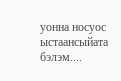уонна носуос ыстаансыйата бэлэм....